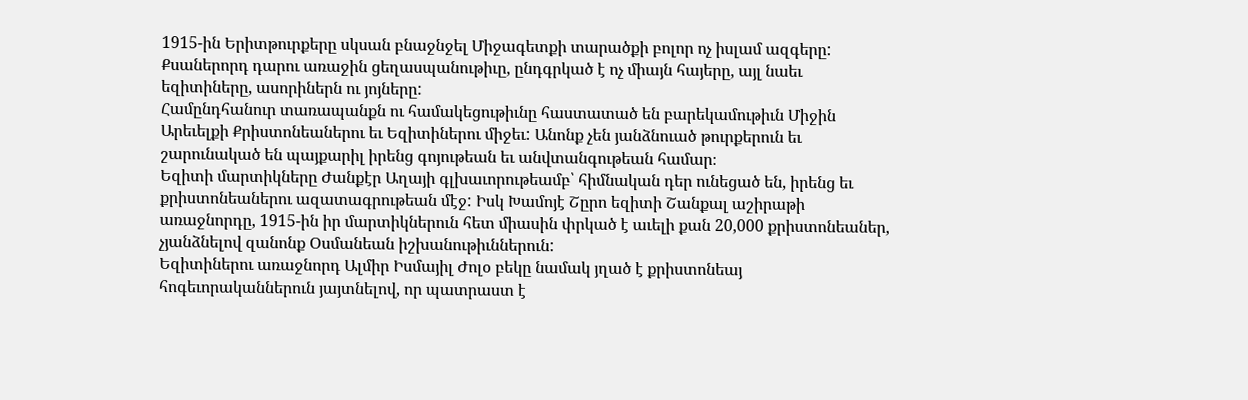1915-ին Երիտթուրքերը սկսան բնաջնջել Միջագետքի տարածքի բոլոր ոչ իսլամ ազգերը:
Քսաներորդ դարու առաջին ցեղասպանութիւը, ընդգրկած է ոչ միայն հայերը, այլ նաեւ եզիտիները, ասորիներն ու յոյները:
Համընդհանուր տառապանքն ու համակեցութիւնը հաստատած են բարեկամութիւն Միջին Արեւելքի Քրիստոնեաներու եւ Եզիտիներու միջեւ: Անոնք չեն յանձնուած թուրքերուն եւ շարունակած են պայքարիլ իրենց գոյութեան եւ անվտանգութեան համար։
Եզիտի մարտիկները Ժանքէր Աղայի գլխաւորութեամբ՝ հիմնական դեր ունեցած են, իրենց եւ քրիստոնեաներու ազատագրութեան մէջ: Իսկ Խամոյէ Շըրո եզիտի Շանքալ աշիրաթի առաջնորդը, 1915-ին իր մարտիկներուն հետ միասին փրկած է աւելի քան 20,000 քրիստոնեաներ, չյանձնելով զանոնք Օսմանեան իշխանութիւններուն:
Եզիտիներու առաջնորդ Ալմիր Իսմայիլ Ժոլօ բեկը նամակ յղած է քրիստոնեայ հոգեւորականներուն յայտնելով, որ պատրաստ է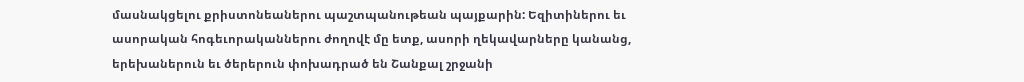մասնակցելու քրիստոնեաներու պաշտպանութեան պայքարին: Եզիտիներու եւ ասորական հոգեւորականներու ժողովէ մը ետք, ասորի ղեկավարները կանանց, երեխաներուն եւ ծերերուն փոխադրած են Շանքալ շրջանի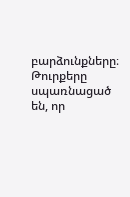բարձունքները։
Թուրքերը սպառնացած են, որ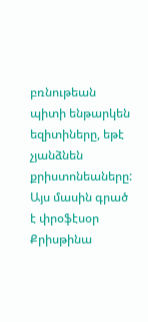բռնութեան պիտի ենթարկեն եզիտիները, եթէ չյանձնեն քրիստոնեաները:
Այս մասին գրած է փրօֆէսօր Քրիսթինա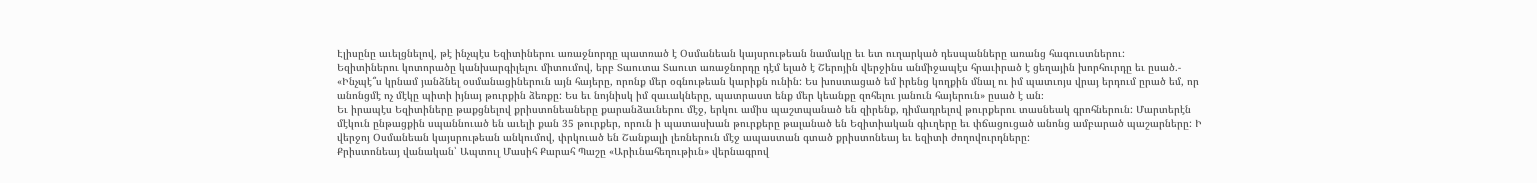Էլիսընը աւելցնելով, թէ ինչպէս Եզիտիներու առաջնորդը պատռած է Օսմանեան կայսրութեան նամակը եւ ետ ուղարկած դեսպանները առանց հագուստներու:
Եզիտիներու կոտորածը կանխարգիլելու միտումով, երբ Տաուտա Տաուտ առաջնորդը դէմ ելած է Շերոյին վերջինս անմիջապէս հրաւիրած է ցեղային խորհուրդը եւ ըսած.- «Ինչպէ՞ս կրնամ յանձնել օսմանացիներուն այն հայերը, որոնք մեր օգնութեան կարիքն ունին: Ես խոստացած եմ իրենց կողքին մնալ ու իմ պատւոյս վրայ երդում ըրած եմ, որ անոնցմէ ոչ մէկը պիտի իյնայ թուրքին ձեռքը: Ես եւ նոյնիսկ իմ զաւակները, պատրաստ ենք մեր կեանքը զոհելու յանուն հայերուն» ըսած է ան։
Եւ իրապէս Եզիտիները թաքցնելով քրիստոնեաները քարանձաւներու մէջ, երկու ամիս պաշտպանած են զիրենք, դիմադրելով թուրքերու տասնեակ գրոհներուն: Մարտերէն մէկուն ընթացքին սպաննուած են աւելի քան 35 թուրքեր, որուն ի պատասխան թուրքերը թալանած են Եզիտիական գիւղերը եւ փճացուցած անոնց ամբարած պաշարները: Ի վերջոյ Օսմանեան կայսրութեան անկումով, փրկուած են Շանքալի լեռներուն մէջ ապաստան գտած քրիստոնեայ եւ եզիտի ժողովուրդները:
Քրիստոնեայ վանական՝ Ապտուլ Մասիհ Քարահ Պաշը «Արիւնահեղութիւն» վերնագրով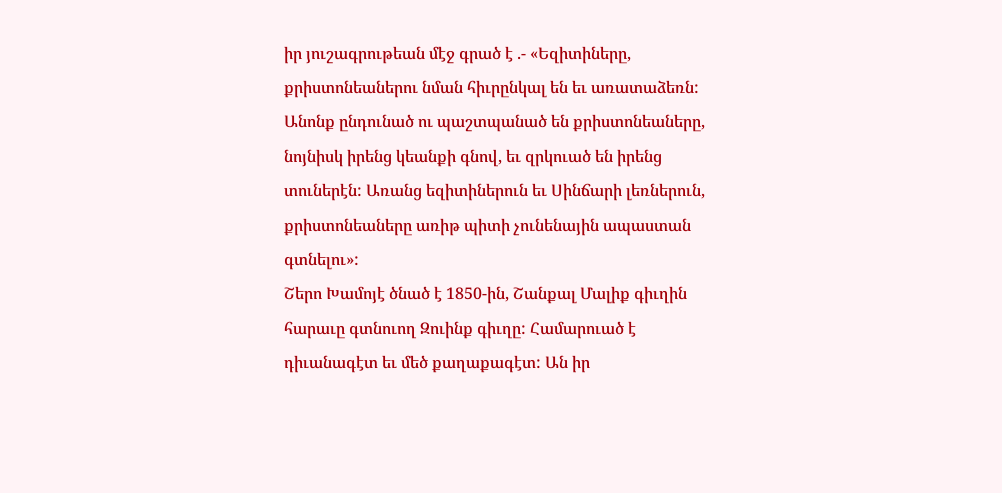իր յուշագրութեան մէջ գրած է .- «Եզիտիները, քրիստոնեաներու նման հիւրընկալ են եւ առատաձեռն: Անոնք ընդունած ու պաշտպանած են քրիստոնեաները, նոյնիսկ իրենց կեանքի գնով, եւ զրկուած են իրենց տուներէն: Առանց եզիտիներուն եւ Սինճարի լեռներուն, քրիստոնեաները առիթ պիտի չունենային ապաստան գտնելու»:
Շերո Խամոյէ ծնած է 1850-ին, Շանքալ Մալիք գիւղին հարաւը գտնուող Զուինք գիւղը: Համարուած է դիւանագէտ եւ մեծ քաղաքագէտ: Ան իր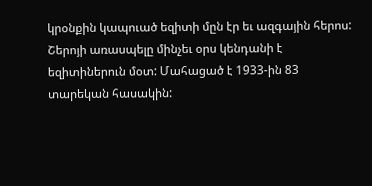կրօնքին կապուած եզիտի մըն էր եւ ազգային հերոս: Շերոյի առասպելը մինչեւ օրս կենդանի է եզիտիներուն մօտ: Մահացած է 1933-ին 83 տարեկան հասակին: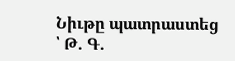Նիւթը պատրաստեց ՝ Թ. Գ.